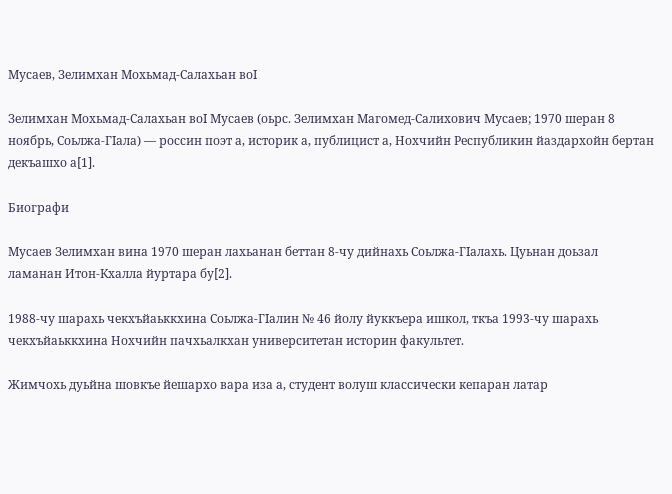Мусаев, Зелимхан Мохьмад-Салахьан воӀ

Зелимхан Мохьмад-Салахьан воӀ Мусаев (оьрс. Зелимхан Магомед-Салихович Мусаев; 1970 шеран 8 ноябрь, Соьлжа-ГӀала) — россин поэт а, историк а, публицист а, Нохчийн Республикин йаздархойн бертан декъашхо а[1].

Биографи

Мусаев Зелимхан вина 1970 шеран лахьанан беттан 8-чу дийнахь Соьлжа-ГӀалахь. Цуьнан доьзал ламанан Итон-Кхалла йуртара бу[2].

1988-чу шарахь чекхъйаьккхина Соьлжа-ГӀалин № 46 йолу йуккъера ишкол, ткъа 1993-чу шарахь чекхъйаьккхина Нохчийн пачхьалкхан университетан историн факультет.

Жимчохь дуьйна шовкъе йешархо вара иза а, студент волуш классически кепаран латар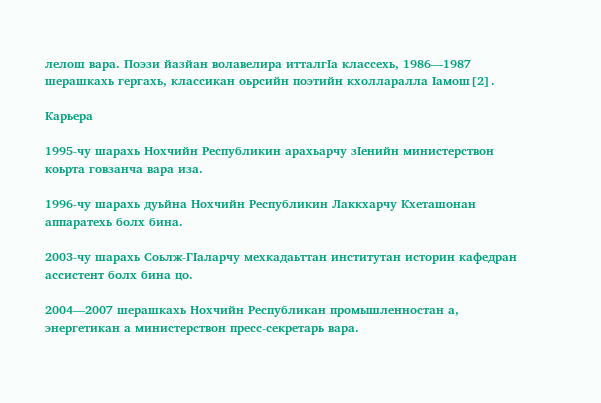лелош вара. Поэзи йазйан волавелира итталгӀа классехь, 1986—1987 шерашкахь гергахь, классикан оьрсийн поэтийн кхолларалла Ӏамош[2].

Карьера

1995-чу шарахь Нохчийн Республикин арахьарчу зӀенийн министерствон коьрта говзанча вара иза.

1996-чу шарахь дуьйна Нохчийн Республикин Лаккхарчу Кхеташонан аппаратехь болх бина.

2003-чу шарахь Соьлж-ГӀаларчу мехкадаьттан институтан историн кафедран ассистент болх бина цо.

2004—2007 шерашкахь Нохчийн Республикан промышленностан а, энергетикан а министерствон пресс-секретарь вара.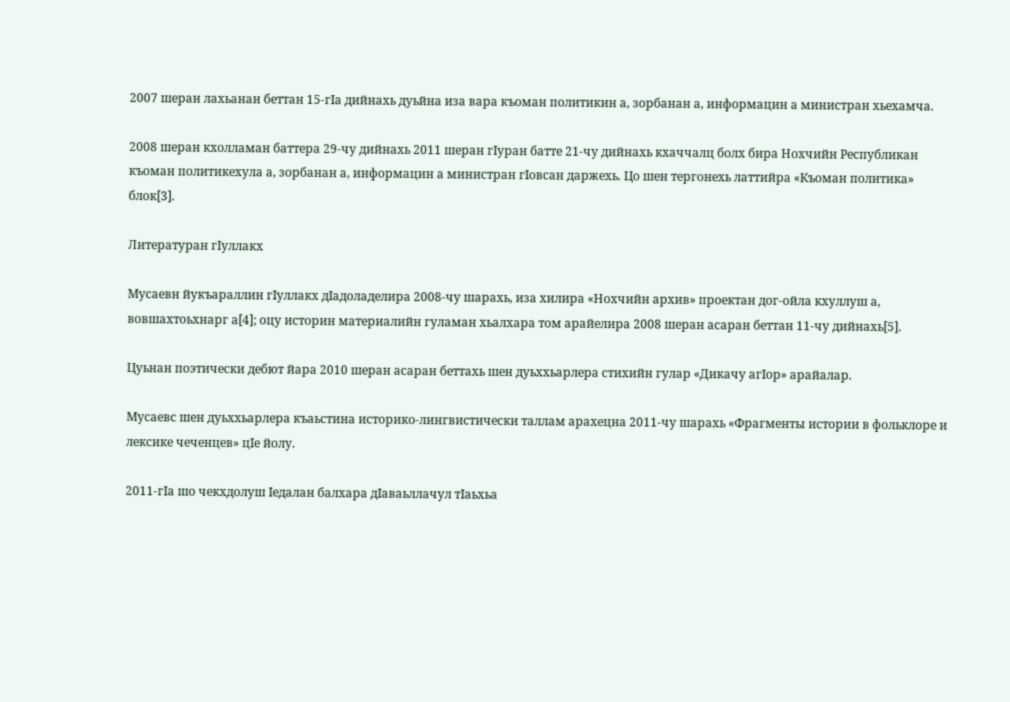2007 шеран лахьанан беттан 15-гӀа дийнахь дуьйна иза вара къоман политикин а, зорбанан а, информацин а министран хьехамча.

2008 шеран кхолламан баттера 29-чу дийнахь 2011 шеран гӀуран батте 21-чу дийнахь кхаччалц болх бира Нохчийн Республикан къоман политикехула а, зорбанан а, информацин а министран гӀовсан даржехь. Цо шен тергонехь латтийра «Къоман политика» блок[3].

Литературан гӀуллакх

Мусаевн йукъараллин гӀуллакх дӀадоладелира 2008-чу шарахь, иза хилира «Нохчийн архив» проектан дог-ойла кхуллуш а, вовшахтоьхнарг а[4]; оцу историн материалийн гуламан хьалхара том арайелира 2008 шеран асаран беттан 11-чу дийнахь[5].

Цуьнан поэтически дебют йара 2010 шеран асаран беттахь шен дуьххьарлера стихийн гулар «Дикачу агӀор» арайалар.

Мусаевс шен дуьххьарлера къаьстина историко-лингвистически таллам арахецна 2011-чу шарахь «Фрагменты истории в фольклоре и лексике чеченцев» цӀе йолу.

2011-гӀа шо чекхдолуш Ӏедалан балхара дӀаваьллачул тӀаьхьа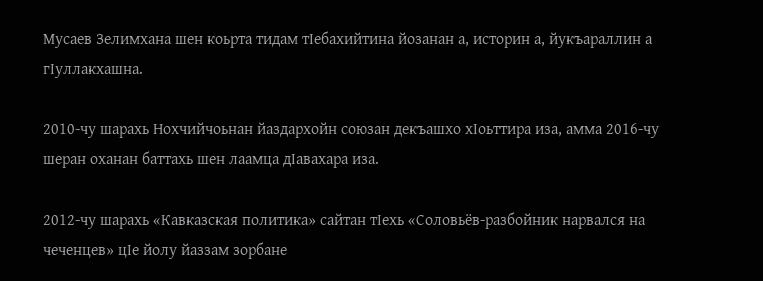Мусаев Зелимхана шен коьрта тидам тӀебахийтина йозанан а, историн а, йукъараллин а гӀуллакхашна.

2010-чу шарахь Нохчийчоьнан йаздархойн союзан декъашхо хӀоьттира иза, амма 2016-чу шеран оханан баттахь шен лаамца дӀавахара иза.

2012-чу шарахь «Кавказская политика» сайтан тӀехь «Соловьёв-разбойник нарвался на чеченцев» цӀе йолу йаззам зорбане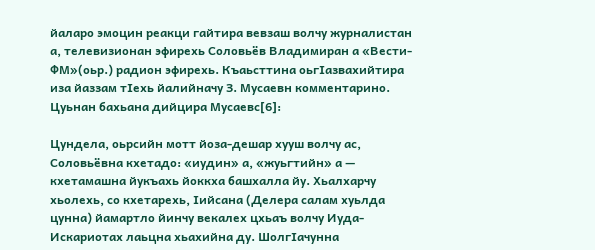йаларо эмоцин реакци гайтира вевзаш волчу журналистан а, телевизионан эфирехь Соловьёв Владимиран а «Вести-ФМ»(оьр.) радион эфирехь. Къаьсттина оьгӀазвахийтира иза йаззам тӀехь йалийначу З. Мусаевн комментарино. Цуьнан бахьана дийцира Мусаевс[6]:

Цундела, оьрсийн мотт йоза-дешар хууш волчу ас, Соловьёвна кхетадо: «иудин» а, «жуьгтийн» а — кхетамашна йукъахь йоккха башхалла йу. Хьалхарчу хьолехь, со кхетарехь, Ӏийсана (Делера салам хуьлда цунна) йамартло йинчу векалех цхьаъ волчу Иуда-Искариотах лаьцна хьахийна ду. ШолгӀачунна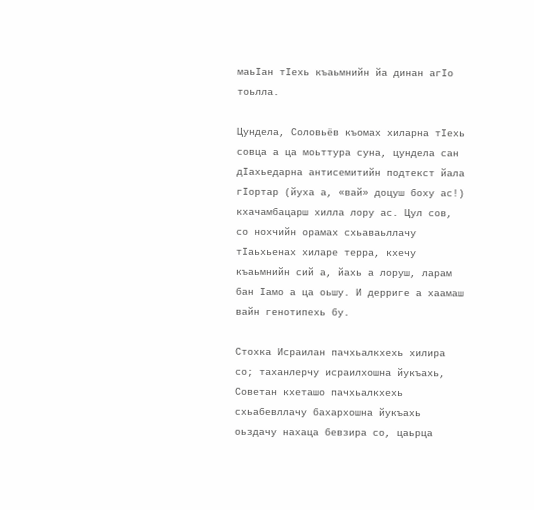маьӀан тӀехь къаьмнийн йа динан агӀо тоьлла.

Цундела, Соловьёв къомах хиларна тӀехь совца а ца моьттура суна, цундела сан дӀахьедарна антисемитийн подтекст йала гӀортар (йуха а, «вай» доцуш боху ас!) кхачамбацарш хилла лору ас. Цул сов, со нохчийн орамах схьаваьллачу тӀаьхьенах хиларе терра, кхечу къаьмнийн сий а, йахь а лоруш, ларам бан Ӏамо а ца оьшу. И дерриге а хаамаш вайн генотипехь бу.

Стохка Исраилан пачхьалкхехь хилира со; таханлерчу исраилхошна йукъахь, Советан кхеташо пачхьалкхехь схьабевллачу бахархошна йукъахь оьздачу нахаца бевзира со, цаьрца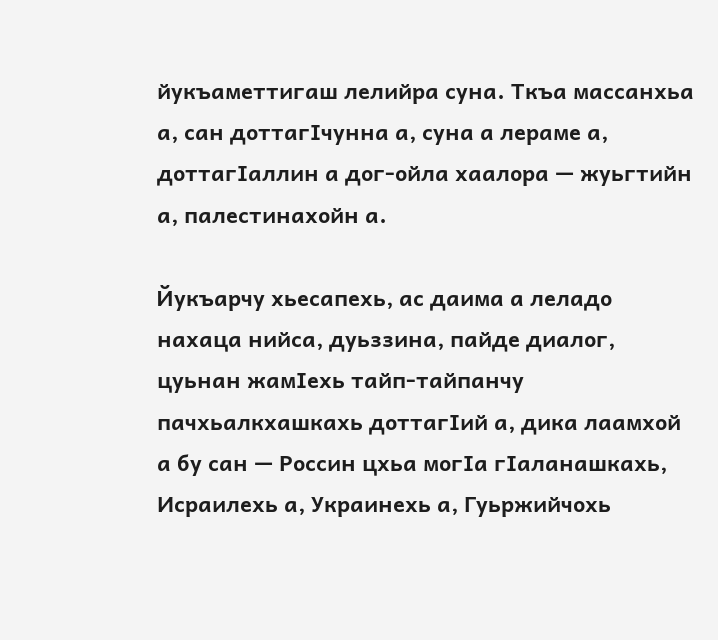йукъаметтигаш лелийра суна. Ткъа массанхьа а, сан доттагӀчунна а, суна а лераме а, доттагӀаллин а дог-ойла хаалора — жуьгтийн а, палестинахойн а.

Йукъарчу хьесапехь, ас даима а леладо нахаца нийса, дуьззина, пайде диалог, цуьнан жамӀехь тайп-тайпанчу пачхьалкхашкахь доттагӀий а, дика лаамхой а бу сан — Россин цхьа могӀа гӀаланашкахь, Исраилехь а, Украинехь а, Гуьржийчохь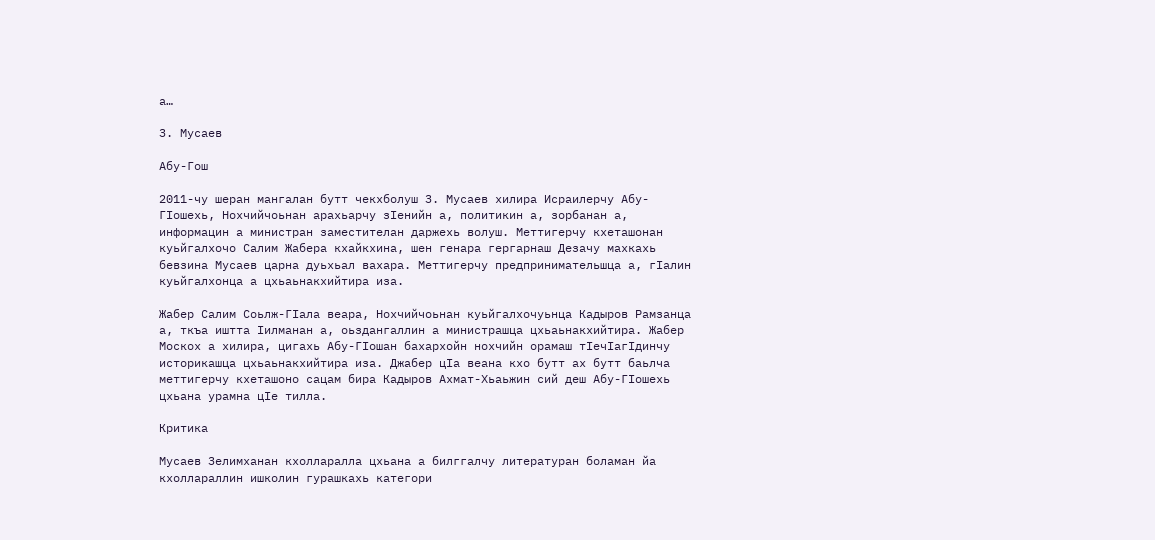а…

З. Мусаев

Абу-Гош

2011-чу шеран мангалан бутт чекхболуш З. Мусаев хилира Исраилерчу Абу-ГӀошехь, Нохчийчоьнан арахьарчу зӀенийн а, политикин а, зорбанан а, информацин а министран заместителан даржехь волуш. Меттигерчу кхеташонан куьйгалхочо Салим Жабера кхайкхина, шен генара гергарнаш Дезачу махкахь бевзина Мусаев царна дуьхьал вахара. Меттигерчу предпринимательшца а, гӀалин куьйгалхонца а цхьаьнакхийтира иза.

Жабер Салим Соьлж-ГӀала веара, Нохчийчоьнан куьйгалхочуьнца Кадыров Рамзанца а, ткъа иштта Ӏилманан а, оьздангаллин а министрашца цхьаьнакхийтира. Жабер Москох а хилира, цигахь Абу-ГӀошан бахархойн нохчийн орамаш тӀечӀагӀдинчу историкашца цхьаьнакхийтира иза. Джабер цӀа веана кхо бутт ах бутт баьлча меттигерчу кхеташоно сацам бира Кадыров Ахмат-Хьаьжин сий деш Абу-ГӀошехь цхьана урамна цӀе тилла.

Критика

Мусаев Зелимханан кхолларалла цхьана а билггалчу литературан боламан йа кхоллараллин ишколин гурашкахь категори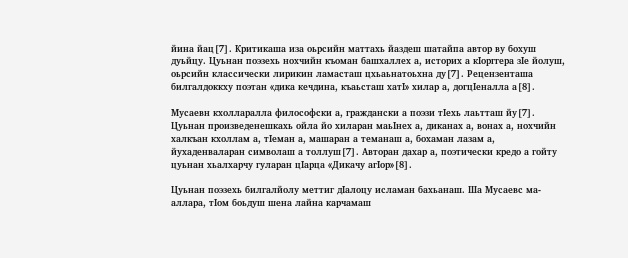йина йац[7]. Критикаша иза оьрсийн маттахь йаздеш шатайпа автор ву бохуш дуьйцу. Цуьнан поэзехь нохчийн къоман башхаллех а, историх а кӀорггера зӀе йолуш, оьрсийн классически лирикин ламасташ цхьаьнатоьхна ду[7]. Рецензенташа билгалдоккху поэтан «дика кечдина, къаьсташ хатӀ» хилар а, догцӀеналла а[8].

Мусаевн кхолларалла философски а, граждански а поэзи тӀехь лаьтташ йу[7]. Цуьнан произведенешкахь ойла йо хиларан маьӀнех а, диканах а, вонах а, нохчийн халкъан кхоллам а, тӀеман а, машаран а теманаш а, бохаман лазам а, йухаденваларан символаш а толлуш[7]. Авторан дахар а, поэтически кредо а гойту цуьнан хьалхарчу гуларан цӀарца «Дикачу агӀор»[8].

Цуьнан поэзехь билгалйолу меттиг дӀалоцу исламан бахьанаш. Ша Мусаевс ма-аллара, тӀом боьдуш шена лайна карчамаш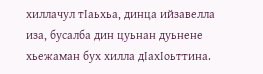хиллачул тӀаьхьа, динца ийзавелла иза, бусалба дин цуьнан дуьнене хьежаман бух хилла дӀахӀоьттина.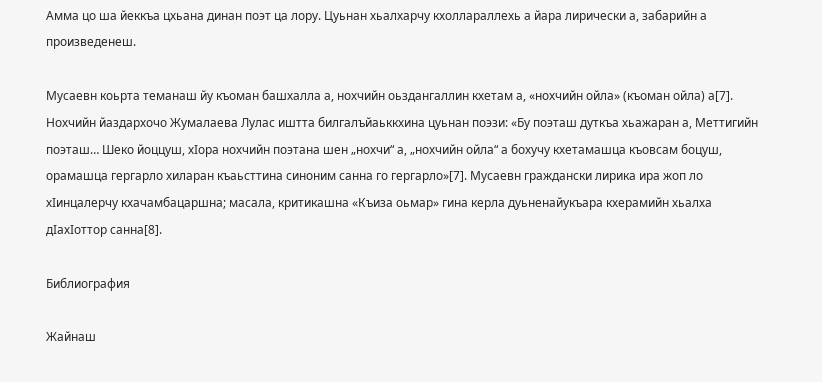Амма цо ша йеккъа цхьана динан поэт ца лору. Цуьнан хьалхарчу кхоллараллехь а йара лирически а, забарийн а произведенеш.

Мусаевн коьрта теманаш йу къоман башхалла а, нохчийн оьздангаллин кхетам а, «нохчийн ойла» (къоман ойла) а[7]. Нохчийн йаздархочо Жумалаева Лулас иштта билгалъйаьккхина цуьнан поэзи: «Бу поэташ дуткъа хьажаран а, Меттигийн поэташ… Шеко йоццуш, хӀора нохчийн поэтана шен „нохчи“ а, „нохчийн ойла“ а бохучу кхетамашца къовсам боцуш, орамашца гергарло хиларан къаьсттина синоним санна го гергарло»[7]. Мусаевн граждански лирика ира жоп ло хӀинцалерчу кхачамбацаршна; масала, критикашна «Къиза оьмар» гина керла дуьненайукъара кхерамийн хьалха дӀахӀоттор санна[8].

Библиография

Жайнаш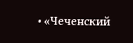• «Чеченский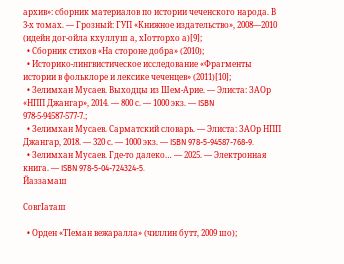архив»: сборник материалов по истории чеченского народа. В 3-х томах. — Грозный: ГУП «Книжное издательство», 2008—2010 (идейн дог-ойла кхуллуш а, хӀотторхо а)[9];
  • Сборник стихов «На стороне добра» (2010);
  • Историко-лингвистическое исследование «Фрагменты истории в фольклоре и лексике чеченцев» (2011)[10];
  • Зелимхан Мусаев. Выходцы из Шем-Арие. — Элиста: ЗАОр «НПП Джангар», 2014. — 800 с. — 1000 экз. — ISBN 978-5-94587-577-7.;
  • Зелимхан Мусаев. Сарматский словарь. — Элиста: ЗАОр НПП Джангар, 2018. — 320 с. — 1000 экз. — ISBN 978-5-94587-768-9.
  • Зелимхан Мусаев. Где-то далеко… — 2025. — Электронная книга. — ISBN 978-5-04-724324-5.
Йаззамаш

СовгӀаташ

  • Орден «ТӀеман вежаралла» (чиллин бутт, 2009 шо);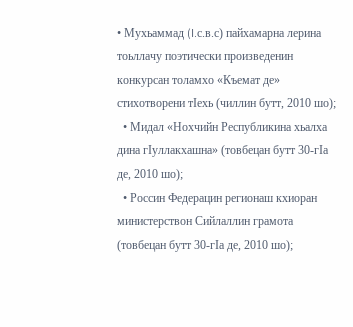• Мухьаммад (I.с.в.с) пайхамарна лерина тоьллачу поэтически произведенин конкурсан толамхо «Къемат де» стихотворени тӀехь (чиллин бутт, 2010 шо);
  • Мидал «Нохчийн Республикина хьалха дина гӀуллакхашна» (товбецан бутт 30-гӀа де, 2010 шо);
  • Россин Федерацин регионаш кхиоран министерствон Сийлаллин грамота (товбецан бутт 30-гӀа де, 2010 шо);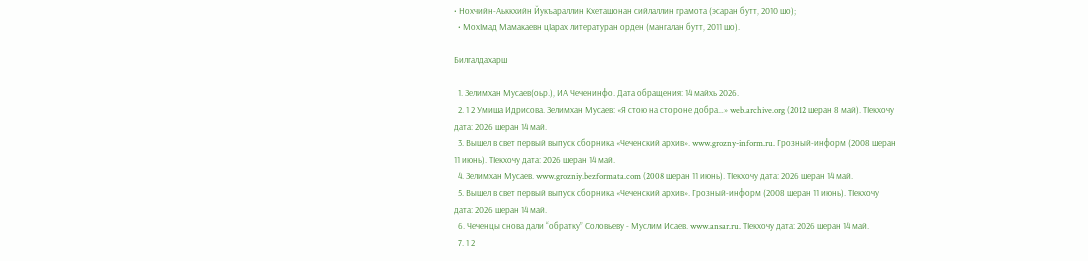• Нохчийн-Аьккхийн Йукъараллин Кхеташонан сийлаллин грамота (эсаран бутт, 2010 шо);
  • МохӀмад Мамакаевн цӀарах литературан орден (мангалан бутт, 2011 шо).

Билгалдахарш

  1. Зелимхан Мусаев(оьр.), ИА Чеченинфо. Дата обращения: 14 майхь 2026.
  2. 1 2 Умиша Идрисова. Зелимхан Мусаев: «Я стою на стороне добра…» web.archive.org (2012 шеран 8 май). ТӀекхочу дата: 2026 шеран 14 май.
  3. Вышел в свет первый выпуск сборника «Чеченский архив». www.grozny-inform.ru. Грозный-информ (2008 шеран 11 июнь). ТӀекхочу дата: 2026 шеран 14 май.
  4. Зелимхан Мусаев. www.grozniy.bezformata.com (2008 шеран 11 июнь). ТӀекхочу дата: 2026 шеран 14 май.
  5. Вышел в свет первый выпуск сборника «Чеченский архив». Грозный-информ (2008 шеран 11 июнь). ТӀекхочу дата: 2026 шеран 14 май.
  6. Чеченцы снова дали “обратку” Соловьеву - Муслим Исаев. www.ansar.ru. ТӀекхочу дата: 2026 шеран 14 май.
  7. 1 2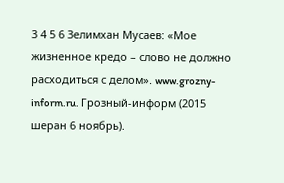3 4 5 6 Зелимхан Мусаев: «Мое жизненное кредо – слово не должно расходиться с делом». www.grozny-inform.ru. Грозный-информ (2015 шеран 6 ноябрь).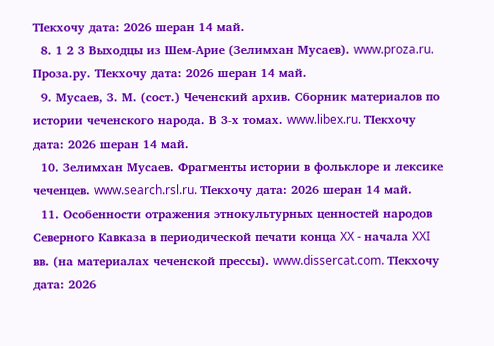ТӀекхочу дата: 2026 шеран 14 май.
  8. 1 2 3 Выходцы из Шем-Арие (Зелимхан Мусаев). www.proza.ru. Проза.ру. ТӀекхочу дата: 2026 шеран 14 май.
  9. Мусаев, З. М. (сост.) Чеченский архив. Сборник материалов по истории чеченского народа. В 3-х томах. www.libex.ru. ТӀекхочу дата: 2026 шеран 14 май.
  10. Зелимхан Мусаев. Фрагменты истории в фольклоре и лексике чеченцев. www.search.rsl.ru. ТӀекхочу дата: 2026 шеран 14 май.
  11. Особенности отражения этнокультурных ценностей народов Северного Кавказа в периодической печати конца XX - начала XXI вв. (на материалах чеченской прессы). www.dissercat.com. ТӀекхочу дата: 2026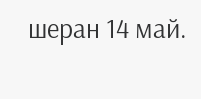шеран 14 май.